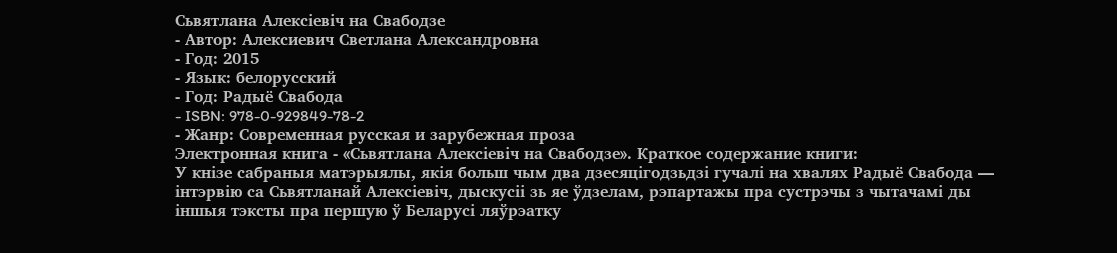Сьвятлана Алексіевіч на Свабодзе
- Автор: Алексиевич Светлана Александровна
- Год: 2015
- Язык: белорусский
- Год: Радыё Свабода
- ISBN: 978-0-929849-78-2
- Жанр: Современная русская и зарубежная проза
Электронная книга - «Сьвятлана Алексіевіч на Свабодзе». Краткое содержание книги:
У кнізе сабраныя матэрыялы, якія больш чым два дзесяцігодзьдзі гучалі на хвалях Радыё Свабода — інтэрвію са Сьвятланай Алексіевіч, дыскусіі зь яе ўдзелам, рэпартажы пра сустрэчы з чытачамі ды іншыя тэксты пра першую ў Беларусі ляўрэатку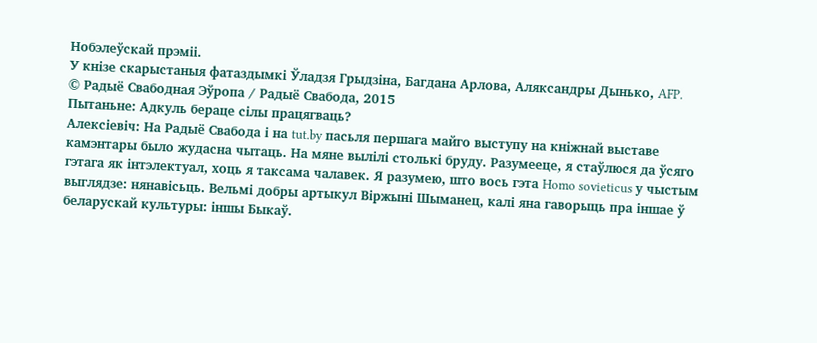Нобэлеўскай прэміі.
У кнізе скарыстаныя фатaздымкі Ўладзя Грыдзіна, Багдана Арлова, Аляксандры Дынько, AFP.
© Радыё Свабодная Эўропа / Радыё Свабода, 2015
Пытаньне: Адкуль бераце сілы працягваць?
Алексіевіч: На Радыё Свабода і на tut.by пасьля першага майго выступу на кніжнай выставе камэнтары было жудасна чытаць. На мяне вылілі столькі бруду. Разумееце, я стаўлюся да ўсяго гэтага як інтэлектуал, хоць я таксама чалавек. Я разумею, што вось гэта Homo sovieticus у чыстым выглядзе: нянавісьць. Вельмі добры артыкул Віржыні Шыманец, калі яна гаворыць пра іншае ў беларускай культуры: іншы Быкаў.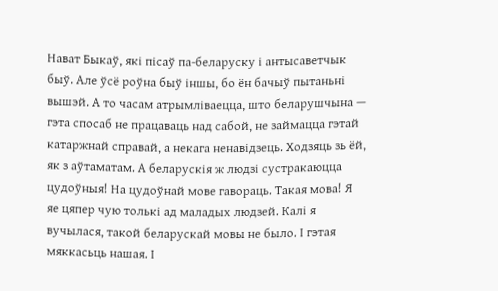Нават Быкаў, які пісаў па-беларуску і антысаветчык быў. Але ўсё роўна быў іншы, бо ён бачыў пытаньні вышэй. А то часам атрымліваецца, што беларушчына — гэта спосаб не працаваць над сабой, не займацца гэтай катаржнай справай, а некага ненавідзець. Ходзяць зь ёй, як з аўтаматам. А беларускія ж людзі сустракаюцца цудоўныя! На цудоўнай мове гавораць. Такая мова! Я яе цяпер чую толькі ад маладых людзей. Калі я вучылася, такой беларускай мовы не было. І гэтая мяккасьць нашая. І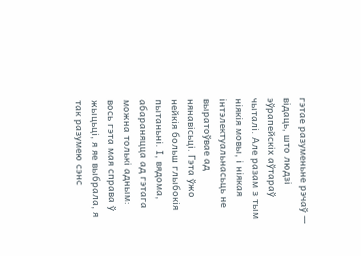гэтае разуменьне рэчаў — відаць, што людзі эўрапейскіх аўтараў чыталі. Але разам з тым ніякія мовы, і ніякая інтэлектуальнасьць не выратоўвае ад нянавісьці. Гэта ўжо нейкія больш глыбокія пытаньні. І, вядома, абараняцца ад гэтага можна толькі адным: вось гэта мая справа ў жыцьці, я яе выбрала, я так разумею сэнс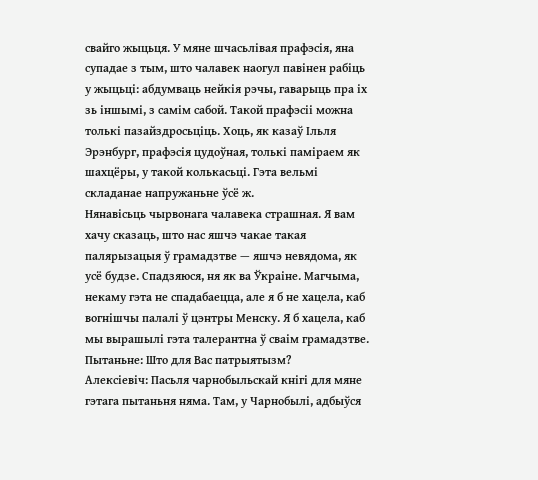свайго жыцьця. У мяне шчасьлівая прафэсія, яна супадае з тым, што чалавек наогул павінен рабіць у жыцьці: абдумваць нейкія рэчы, гаварыць пра іх зь іншымі, з самім сабой. Такой прафэсіі можна толькі пазайздросьціць. Хоць, як казаў Ільля Эрэнбург, прафэсія цудоўная, толькі паміраем як шахцёры, у такой колькасьці. Гэта вельмі складанае напружаньне ўсё ж.
Нянавісьць чырвонага чалавека страшная. Я вам хачу сказаць, што нас яшчэ чакае такая палярызацыя ў грамадзтве — яшчэ невядома, як усё будзе. Спадзяюся, ня як ва Ўкраіне. Магчыма, некаму гэта не спадабаецца, але я б не хацела, каб вогнішчы палалі ў цэнтры Менску. Я б хацела, каб мы вырашылі гэта талерантна ў сваім грамадзтве.
Пытаньне: Што для Вас патрыятызм?
Алексіевіч: Пасьля чарнобыльскай кнігі для мяне гэтага пытаньня няма. Там, у Чарнобылі, адбыўся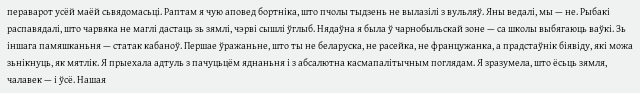пераварот усёй маёй сьвядомасьці. Раптам я чую аповед бортніка, што пчолы тыдзень не вылазілі з вульляў. Яны ведалі, мы — не. Рыбакі распавядалі, што чарвяка не маглі дастаць зь зямлі, чэрві сышлі ўглыб. Нядаўна я была ў чарнобыльскай зоне — са школы выбягаюць ваўкі. Зь іншага памяшканьня — статак кабаноў. Першае ўражаньне, што ты не беларуска, не расейка, не францужанка, а прадстаўнік біявіду, які можа зьнікнуць, як мятлік. Я прыехала адтуль з пачуцьцём яднаньня і з абсалютна касмапалітычным поглядам. Я зразумела, што ёсьць зямля, чалавек — і ўсё. Нашая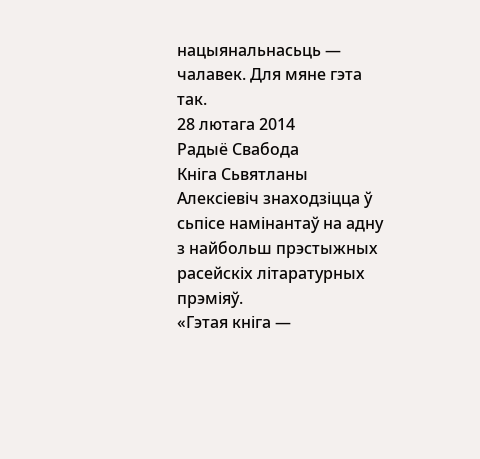нацыянальнасьць — чалавек. Для мяне гэта так.
28 лютага 2014
Радыё Свабода
Кніга Сьвятланы Алексіевіч знаходзіцца ў сьпісе намінантаў на адну з найбольш прэстыжных расейскіх літаратурных прэміяў.
«Гэтая кніга —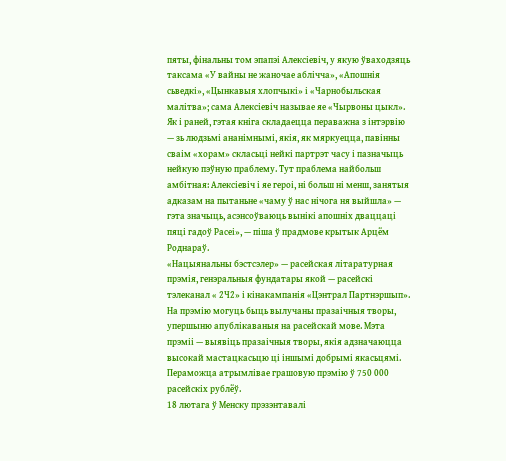пяты, фінальны том эпапэі Алексіевіч, у якую ўваходзяць таксама «У вайны не жаночае аблічча», «Апошнія сьведкі», «Цынкавыя хлопчыкі» і «Чарнобыльская малітва»; сама Алексіевіч называе яе «Чырвоны цыкл». Як і раней, гэтая кніга складаецца пераважна з інтэрвію — зь людзьмі ананімнымі, якія, як мяркуецца, павінны сваім «хорам» скласьці нейкі партрэт часу і пазначыць нейкую пэўную праблему. Тут праблема найбольш амбітная: Алексіевіч і яе героі, ні больш ні менш, занятыя адказам на пытаньне «чаму ў нас нічога ня выйшла» — гэта значыць, асэнсоўваюць вынікі апошніх дваццаці пяці гадоў Расеі», — піша ў прадмове крытык Арцём Роднараў.
«Нацыянальны бэстсэлер» — расейская літаратурная прэмія, генэральныя фундатары якой — расейскі тэлеканал « 2Ч2» і кінакампанія «Цэнтрал Партнэршып».
На прэмію могуць быць вылучаны празаічныя творы, упершыню апублікаваныя на расейскай мове. Мэта прэміі — выявіць празаічныя творы, якія адзначаюцца высокай мастацкасьцю ці іншымі добрымі якасьцямі.
Пераможца атрымлівае грашовую прэмію ў 750 000 расейскіх рублёў.
18 лютага ў Менску прэзэнтавалі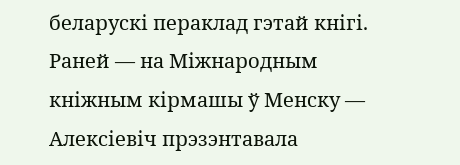беларускі пераклад гэтай кнігі.
Раней — на Міжнародным кніжным кірмашы ў Менску — Алексіевіч прэзэнтавала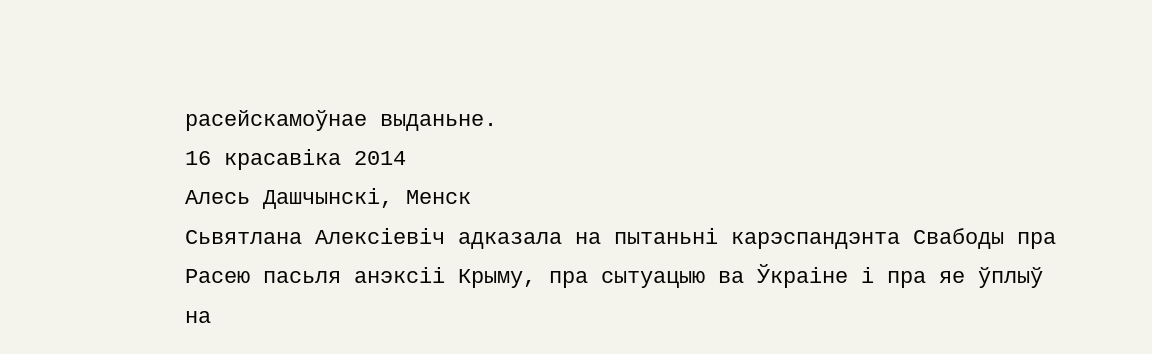расейскамоўнае выданьне.
16 красавіка 2014
Алесь Дашчынскі, Менск
Сьвятлана Алексіевіч адказала на пытаньні карэспандэнта Свабоды пра Расею пасьля анэксіі Крыму, пра сытуацыю ва Ўкраіне і пра яе ўплыў на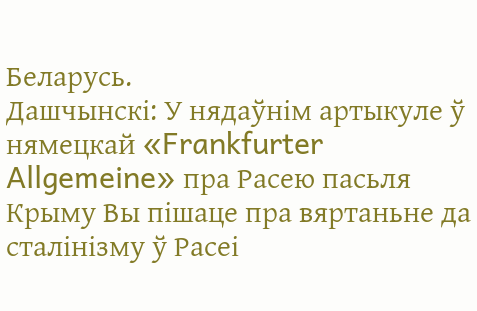Беларусь.
Дашчынскі: У нядаўнім артыкуле ў нямецкай «Frankfurter Allgemeine» пра Расею пасьля Крыму Вы пішаце пра вяртаньне да сталінізму ў Расеі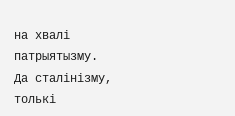на хвалі патрыятызму. Да сталінізму, толькі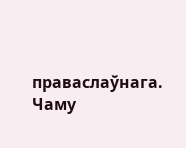праваслаўнага. Чаму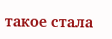такое стала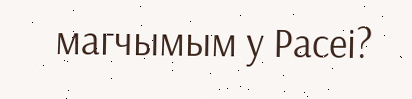магчымым у Расеі?